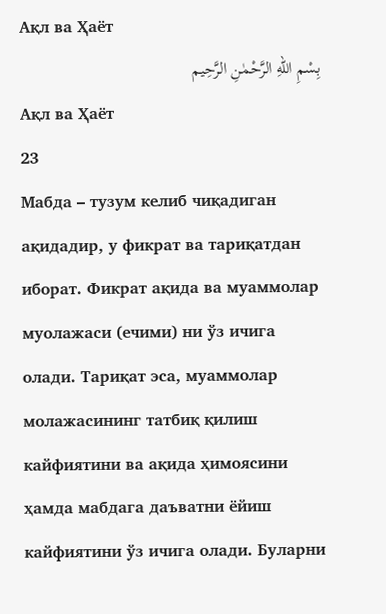Ақл ва Ҳаёт
بِسْمِ اللهِ الرَّحْمٰنِ الرَّحِيم
Ақл ва Ҳаёт
23
Мабда – тузум келиб чиқадиган ақидадир, у фикрат ва тариқатдан иборат. Фикрат ақида ва муаммолар муолажаси (ечими) ни ўз ичига олади. Тариқат эса, муаммолар молажасининг татбиқ қилиш кайфиятини ва ақида ҳимоясини ҳамда мабдага даъватни ёйиш кайфиятини ўз ичига олади. Буларни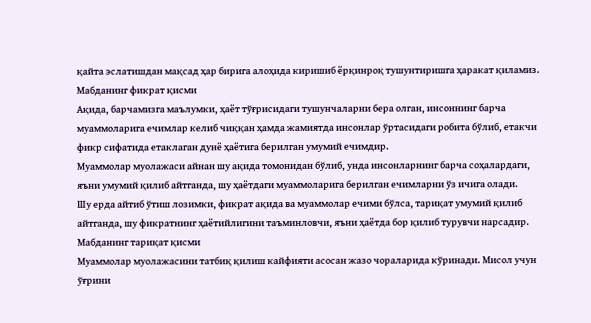қайта эслатишдан мақсад ҳар бирига алоҳида киришиб ёрқинроқ тушунтиришга ҳаракат қиламиз.
Мабданинг фикрат қисми
Ақида, барчамизга маълумки, ҳаёт тўғрисидаги тушунчаларни бера олган, инсоннинг барча муаммоларига ечимлар келиб чиққан ҳамда жамиятда инсонлар ўртасидаги робита бўлиб, етакчи фикр сифатида етаклаган дунё ҳаётига берилган умумий ечимдир.
Муаммолар муолажаси айнан шу ақида томонидан бўлиб, унда инсонларнинг барча соҳалардаги, яъни умумий қилиб айтганда, шу ҳаётдаги муаммоларига берилган ечимларни ўз ичига олади.
Шу ерда айтиб ўтиш лозимки, фикрат ақида ва муаммолар ечими бўлса, тариқат умумий қилиб айтганда, шу фикратнинг ҳаётийлигини таъминловчи, яъни ҳаётда бор қилиб турувчи нарсадир.
Мабданинг тариқат қисми
Муаммолар муолажасини татбиқ қилиш кайфияти асосан жазо чораларида кўринади. Мисол учун ўғрини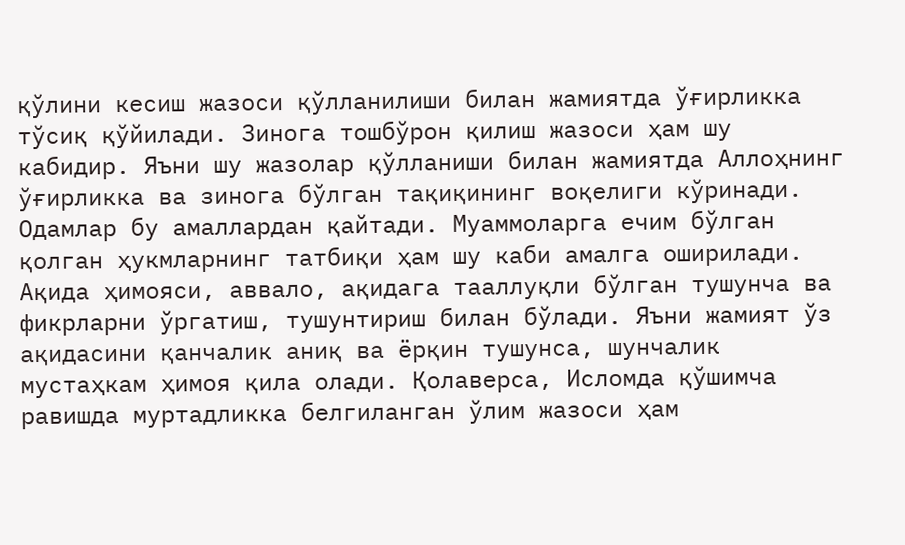қўлини кесиш жазоси қўлланилиши билан жамиятда ўғирликка тўсиқ қўйилади. Зинога тошбўрон қилиш жазоси ҳам шу кабидир. Яъни шу жазолар қўлланиши билан жамиятда Аллоҳнинг ўғирликка ва зинога бўлган тақиқининг воқелиги кўринади. Одамлар бу амаллардан қайтади. Муаммоларга ечим бўлган қолган ҳукмларнинг татбиқи ҳам шу каби амалга оширилади.
Ақида ҳимояси, аввало, ақидага тааллуқли бўлган тушунча ва фикрларни ўргатиш, тушунтириш билан бўлади. Яъни жамият ўз ақидасини қанчалик аниқ ва ёрқин тушунса, шунчалик мустаҳкам ҳимоя қила олади. Қолаверса, Исломда қўшимча равишда муртадликка белгиланган ўлим жазоси ҳам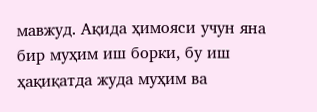мавжуд. Ақида ҳимояси учун яна бир муҳим иш борки, бу иш ҳақиқатда жуда муҳим ва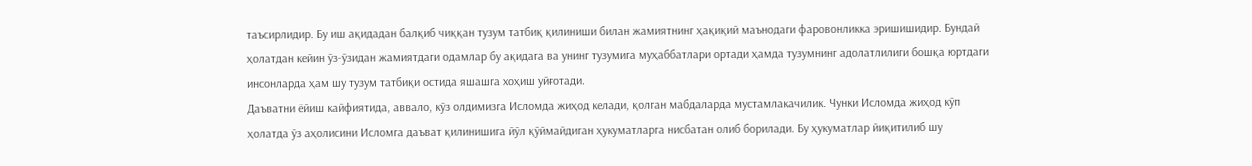таъсирлидир. Бу иш ақидадан балқиб чиққан тузум татбиқ қилиниши билан жамиятнинг ҳақиқий маънодаги фаровонликка эришишидир. Бундай ҳолатдан кейин ўз-ўзидан жамиятдаги одамлар бу ақидага ва унинг тузумига муҳаббатлари ортади ҳамда тузумнинг адолатлилиги бошқа юртдаги инсонларда ҳам шу тузум татбиқи остида яшашга хоҳиш уйғотади.
Даъватни ёйиш кайфиятида, аввало, кўз олдимизга Исломда жиҳод келади, қолган мабдаларда мустамлакачилик. Чунки Исломда жиҳод кўп ҳолатда ўз аҳолисини Исломга даъват қилинишига йўл қўймайдиган ҳукуматларга нисбатан олиб борилади. Бу ҳукуматлар йиқитилиб шу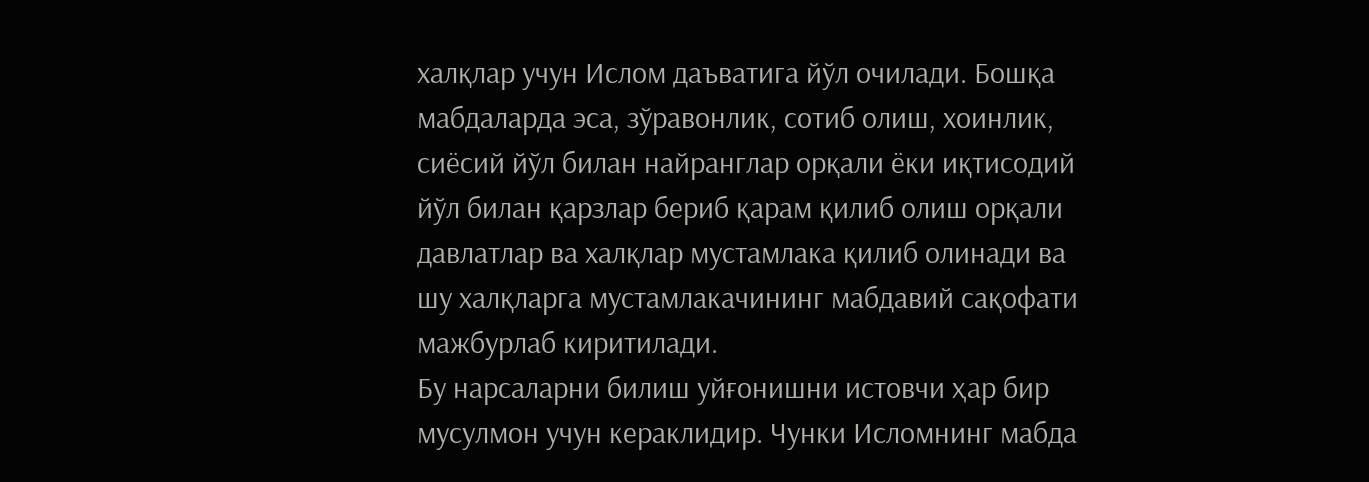халқлар учун Ислом даъватига йўл очилади. Бошқа мабдаларда эса, зўравонлик, сотиб олиш, хоинлик, сиёсий йўл билан найранглар орқали ёки иқтисодий йўл билан қарзлар бериб қарам қилиб олиш орқали давлатлар ва халқлар мустамлака қилиб олинади ва шу халқларга мустамлакачининг мабдавий сақофати мажбурлаб киритилади.
Бу нарсаларни билиш уйғонишни истовчи ҳар бир мусулмон учун кераклидир. Чунки Исломнинг мабда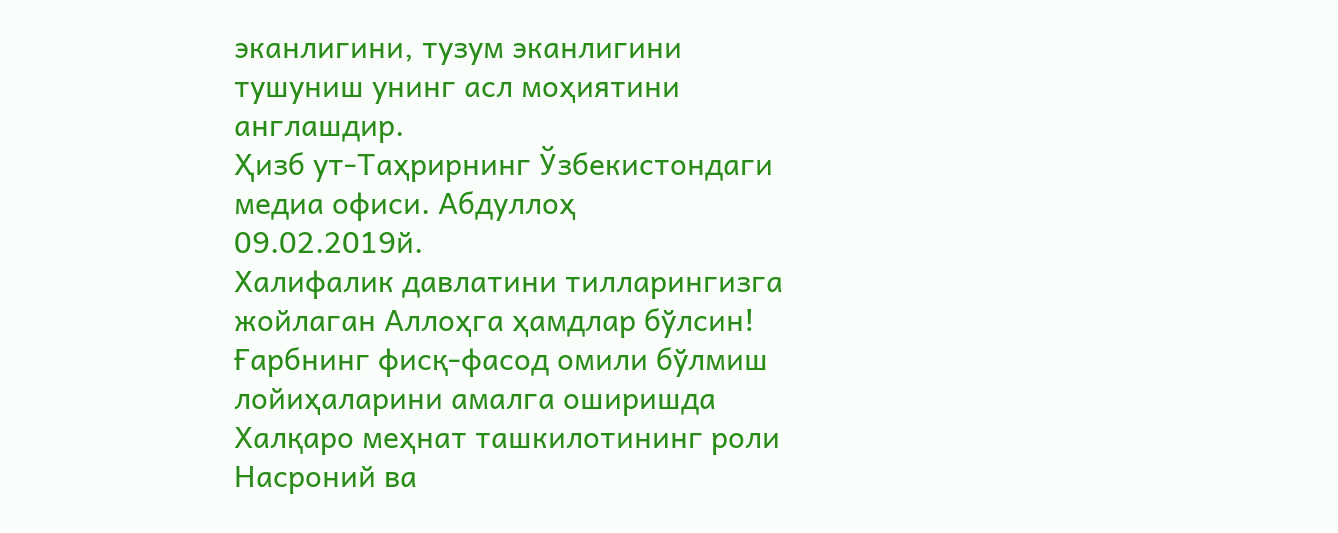эканлигини, тузум эканлигини тушуниш унинг асл моҳиятини англашдир.
Ҳизб ут-Таҳрирнинг Ўзбекистондаги медиа офиси. Абдуллоҳ
09.02.2019й.
Халифалик давлатини тилларингизга жойлаган Аллоҳга ҳамдлар бўлсин!
Ғарбнинг фисқ-фасод омили бўлмиш лойиҳаларини амалга оширишда Халқаро меҳнат ташкилотининг роли
Насроний ва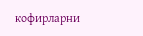кофирларни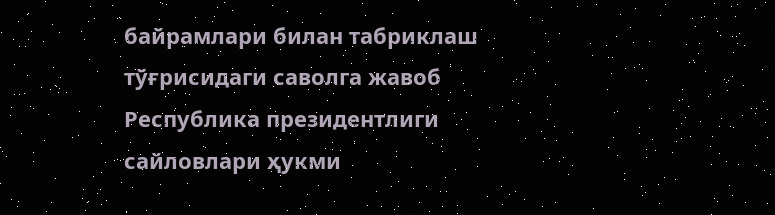байрамлари билан табриклаш тўғрисидаги саволга жавоб
Республика президентлиги сайловлари ҳукми